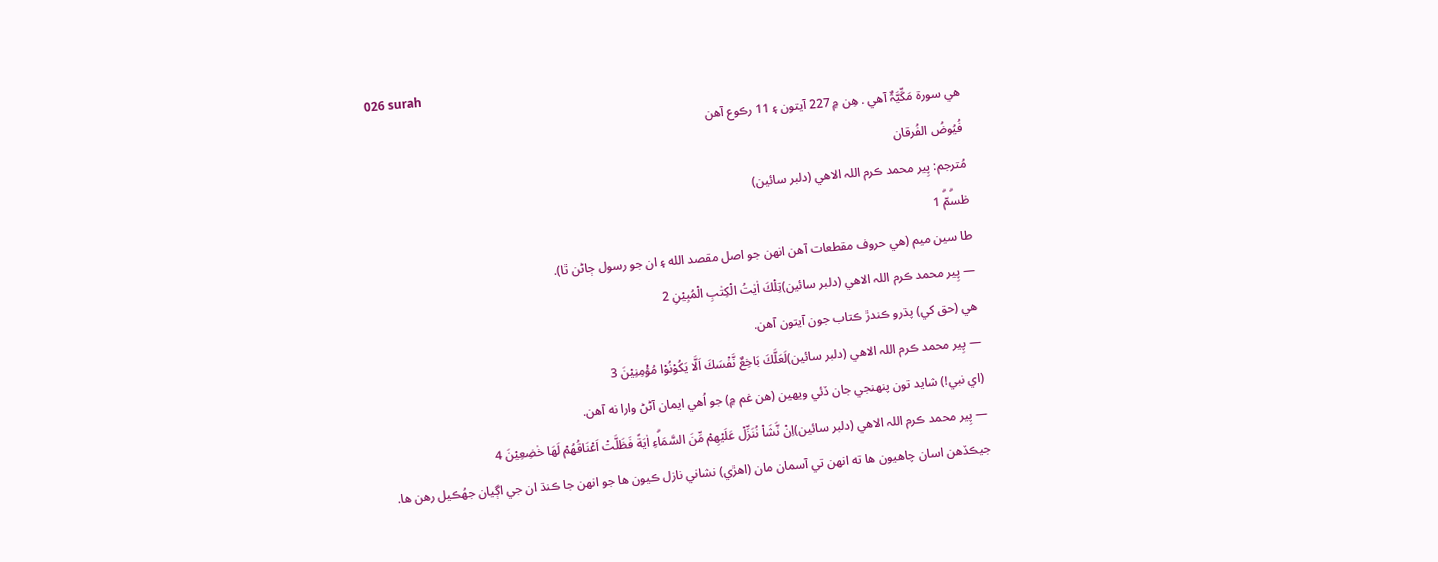026 surah
ھي سورة مَکِّیَّۃٌ آھي . ھِن ۾ 227 آيتون ۽ 11 رڪوع آھن
فُيُوضُ الفُرقان
مُترجم: پِير محمد ڪرم اللہ الاھي (دلبر سائين)
طٰسۗمّۗ 1
طا سين ميم (هي حروف مقطعات آهن انهن جو اصل مقصد الله ۽ ان جو رسول ڄاڻن ٿا).
— پِير محمد ڪرم اللہ الاھي (دلبر سائين)تِلْكَ اٰيٰتُ الْكِتٰبِ الْمُبِيْنِ 2
هي (حق کي) پڌرو ڪندڙ ڪتاب جون آيتون آهن.
— پِير محمد ڪرم اللہ الاھي (دلبر سائين)لَعَلَّكَ بَاخِعٌ نَّفْسَكَ اَلَّا يَكُوْنُوْا مُؤْمِنِيْنَ 3
(اي نبي!) شايد تون پنهنجي جان ڏئي ويهين (هن غم ۾) جو اُهي ايمان آڻڻ وارا نه آهن.
— پِير محمد ڪرم اللہ الاھي (دلبر سائين)اِنْ نَّشَاْ نُنَزِّلْ عَلَيْهِمْ مِّنَ السَّمَاۗءِ اٰيَةً فَظَلَّتْ اَعْنَاقُهُمْ لَهَا خٰضِعِيْنَ 4
جيڪڏهن اسان چاهيون ها ته انهن تي آسمان مان (اهڙي) نشاني نازل ڪيون ها جو انهن جا ڪنڌ ان جي اڳيان جهُڪيل رهن ها.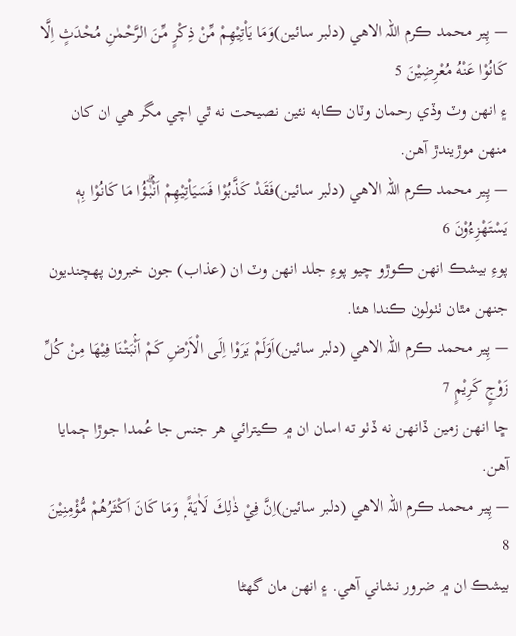— پِير محمد ڪرم اللہ الاھي (دلبر سائين)وَمَا يَاْتِيْهِمْ مِّنْ ذِكْرٍ مِّنَ الرَّحْمٰنِ مُحْدَثٍ اِلَّا كَانُوْا عَنْهُ مُعْرِضِيْنَ 5
۽ انهن وٽ وڏي رحمان وٽان ڪابه نئين نصيحت نه ٿي اچي مگر هي ان کان منهن موڙيندڙ آهن.
— پِير محمد ڪرم اللہ الاھي (دلبر سائين)فَقَدْ كَذَّبُوْا فَسَيَاْتِيْهِمْ اَنْۢبٰۗـؤُا مَا كَانُوْا بِهٖ يَسْتَهْزِءُوْنَ 6
پوءِ بيشڪ انهن ڪوڙو چيو پوءِ جلد انهن وٽ ان (عذاب) جون خبرون پهچنديون جنهن مٿان ٺٺولون ڪندا هئا.
— پِير محمد ڪرم اللہ الاھي (دلبر سائين)اَوَلَمْ يَرَوْا اِلَى الْاَرْضِ كَمْ اَنْۢبَـتْنَا فِيْهَا مِنْ كُلِّ زَوْجٍ كَرِيْمٍ 7
ڇا انهن زمين ڏانهن نه ڏٺو ته اسان ان ۾ ڪيترائي هر جنس جا عُمدا جوڙا ڄمايا آهن.
— پِير محمد ڪرم اللہ الاھي (دلبر سائين)اِنَّ فِيْ ذٰلِكَ لَاٰيَةً ۭ وَمَا كَانَ اَكْثَرُهُمْ مُّؤْمِنِيْنَ 8
بيشڪ ان ۾ ضرور نشاني آهي. ۽ انهن مان گهڻا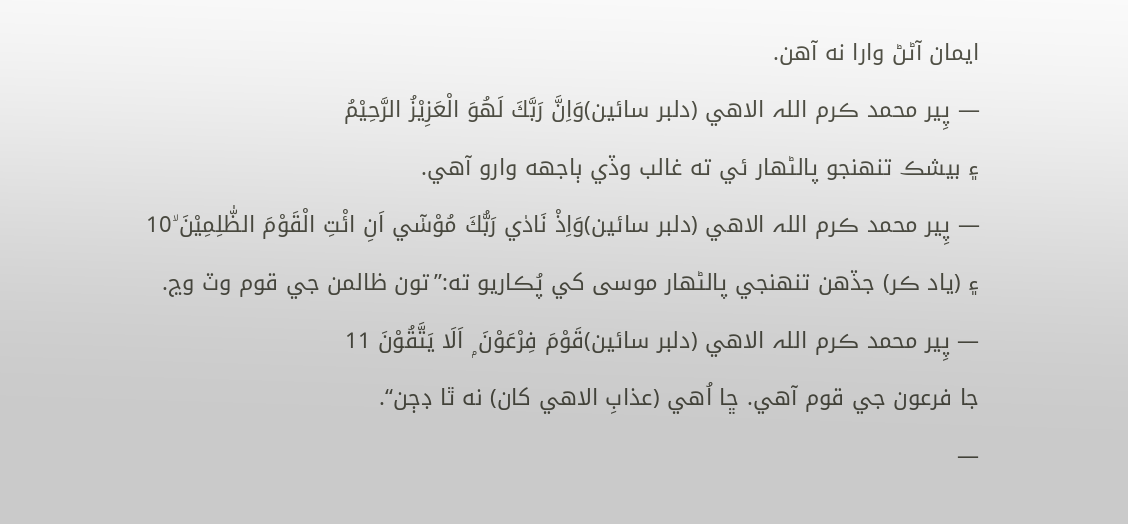ايمان آڻڻ وارا نه آهن.
— پِير محمد ڪرم اللہ الاھي (دلبر سائين)وَاِنَّ رَبَّكَ لَهُوَ الْعَزِيْزُ الرَّحِيْمُ
۽ بيشڪ تنهنجو پالڻهار ئي ته غالب وڏي ٻاجهه وارو آهي.
— پِير محمد ڪرم اللہ الاھي (دلبر سائين)وَاِذْ نَادٰي رَبُّكَ مُوْسٰٓي اَنِ ائْتِ الْقَوْمَ الظّٰلِمِيْنَ ۙ10
۽ (ياد ڪر) جڏهن تنهنجي پالڻهار موسى کي پُڪاريو ته:”تون ظالمن جي قوم وٽ وڃ.
— پِير محمد ڪرم اللہ الاھي (دلبر سائين)قَوْمَ فِرْعَوْنَ ۭ اَلَا يَتَّقُوْنَ 11
جا فرعون جي قوم آهي. ڇا اُهي (عذابِ الاهي کان) نه ٿا ڊڄن“.
—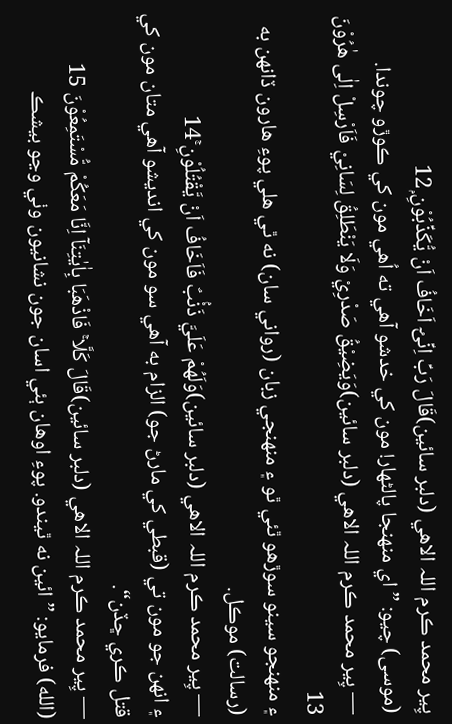پِير محمد ڪرم اللہ الاھي (دلبر سائين)قَالَ رَبِّ اِنِّىْٓ اَخَافُ اَنْ يُّكَذِّبُوْنِ ۭ12
(موسى) چيو: ”اي منهنجا پالڻهار! مون کي خدشو آهي ته اُهي مون کي ڪوڙو چوندا.
— پِير محمد ڪرم اللہ الاھي (دلبر سائين)وَيَضِيْقُ صَدْرِيْ وَلَا يَنْطَلِقُ لِسَانِيْ فَاَرْسِلْ اِلٰى هٰرُوْنَ 13
۽ منهنجو سينو سوڙهو ٿئي ٿو ۽ منهنجي زبان (رواني سان) نه ٿي هلي پوءِ هارون ڏانهن به (رسالت) موڪل.
— پِير محمد ڪرم اللہ الاھي (دلبر سائين)وَلَهُمْ عَلَيَّ ذَنْۢبٌ فَاَخَافُ اَنْ يَّقْتُلُوْنِ ۚ14
۽ انهن جو مون تي (قبطي کي مارڻ جو) الزام به آهي سو مون کي انديشو آهي متان مون کي قتل ڪري ڇڏن“.
— پِير محمد ڪرم اللہ الاھي (دلبر سائين)قَالَ كَلَّا ۚ فَاذْهَبَا بِاٰيٰتِنَآ اِنَّا مَعَكُمْ مُّسْتَمِعُوْنَ 15
(الله) فرمايو: ”ائين نه ٿيندو. پوءِ اوهان ٻئي اسان جون نشانيون وٺي وڃو بيشڪ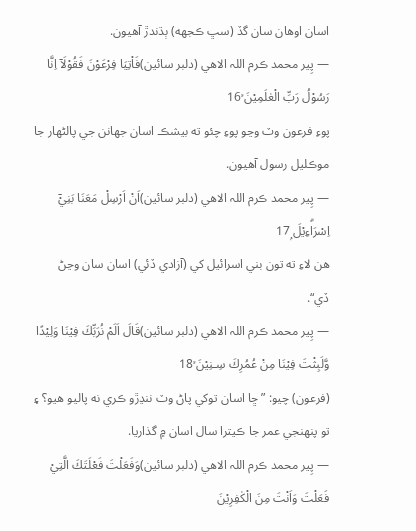اسان اوهان سان گڏ (سڀ ڪجھه) ٻڌندڙ آهيون.
— پِير محمد ڪرم اللہ الاھي (دلبر سائين)فَاْتِيَا فِرْعَوْنَ فَقُوْلَآ اِنَّا رَسُوْلُ رَبِّ الْعٰلَمِيْنَ ۙ16
پوءِ فرعون وٽ وڃو پوءِ چئو ته بيشڪ اسان جهانن جي پالڻهار جا موڪليل رسول آهيون.
— پِير محمد ڪرم اللہ الاھي (دلبر سائين)اَنْ اَرْسِلْ مَعَنَا بَنِيْٓ اِسْرَاۗءِيْلَ ۭ17
هن لاءِ ته تون بني اسرائيل کي (آزادي ڏئي) اسان سان وڃڻ ڏي“.
— پِير محمد ڪرم اللہ الاھي (دلبر سائين)قَالَ اَلَمْ نُرَبِّكَ فِيْنَا وَلِيْدًا وَّلَبِثْتَ فِيْنَا مِنْ عُمُرِكَ سِـنِيْنَ ۙ18
(فرعون) چيو: ”ڇا اسان توکي پاڻ وٽ ننڍڙو ڪري نه پاليو هيو؟ ۽ تو پنهنجي عمر جا ڪيترا سال اسان ۾ گذاريا.
— پِير محمد ڪرم اللہ الاھي (دلبر سائين)وَفَعَلْتَ فَعْلَتَكَ الَّتِيْ فَعَلْتَ وَاَنْتَ مِنَ الْكٰفِرِيْنَ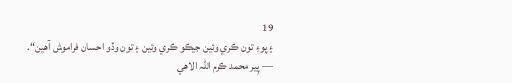19
۽ پوءِ تون ڪري وئين جيڪو ڪري وئين ۽ تون وڏو احسان فراموش آهين“.
— پِير محمد ڪرم اللہ الاھي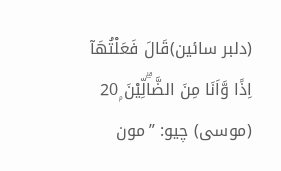(دلبر سائين)قَالَ فَعَلْتُهَآ اِذًا وَّاَنَا مِنَ الضَّاۗلِّيْنَ ۭ20
(موسى) چيو: ”مون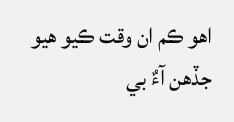اهو ڪم ان وقت ڪيو هيو جڏهن آءٌ بي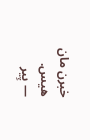خبرن مان هيس.
— پِير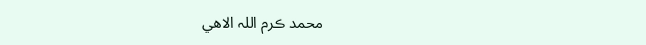محمد ڪرم اللہ الاھي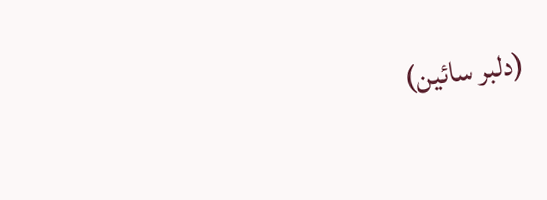(دلبر سائين)